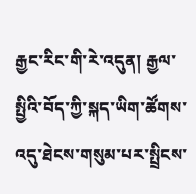རྒྱང་རིང་གི་རེ་འདུན། རྒྱལ་སྤྱིའི་བོད་ཀྱི་སྐད་ཡིག་ཚོགས་འདུ་ཐེངས་གསུམ་པར་སྤྲིངས་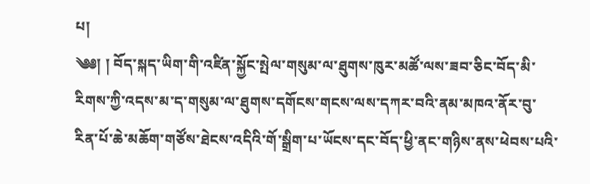པ།
༄༅། ། བོད་སྐད་ཡིག་གི་འཛིན་སྐྱོང་སྤེལ་གསུམ་ལ་ཐུགས་ཁུར་མཚོ་ལས་ཟབ་ཅིང་བོད་མི་རིགས་ཀྱི་འདས་མ་ད་གསུམ་ལ་ཐུགས་དགོངས་གངས་ལས་དཀར་བའི་ནམ་མཁའ་ནོར་བུ་རིན་པོ་ཆེ་མཆོག་གཙོས་ཐེངས་འདིའི་གོ་སྒྲིག་པ་ཡོངས་དང་བོད་ཕྱི་ནང་གཉིས་ནས་ཕེབས་པའི་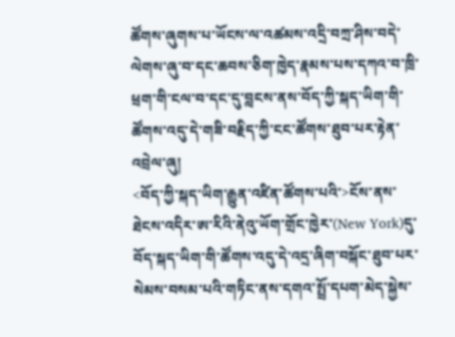ཚོགས་ཞུགས་པ་ཡོངས་ལ་འཚམས་འདྲི་བཀྲ་ཤིས་བདེ་ལེགས་ཞུ་བ་དང་ཆབས་ཅིག་ཁྱེད་རྣམས་པས་དཀའ་བ་ཁྲི་ཕྲག་གི་ངལ་བ་དང་དུ་བླངས་ནས་བོད་ཀྱི་སྐད་ཡིག་གི་ཚོགས་འདུ་དེ་གཟི་བརྗིད་ཀྱི་ངང་ཚོགས་ཐུབ་པར་རྟེན་འབྲེལ་ཞུ།
<བོད་ཀྱི་སྐད་ཡིག་རྒྱུན་འཛིན་ཚོགས་པའི་>ངོས་ནས་ཐེངས་འདིར་ཨ་རིའི་ནེའུ་ཡོག་གྲོང་ཁྱེར་(New York)དུ་བོད་སྐད་ཡིག་གི་ཚོགས་འདུ་དེ་འདྲ་ཞིག་བསྐོང་ཐུབ་པར་སེམས་བསམ་པའི་གཏིང་ནས་དགའ་སྤྲོ་དཔག་མེད་སྐྱེས་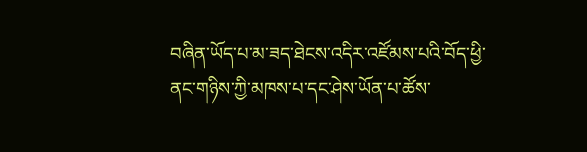བཞིན་ཡོད་པ་མ་ཟད་ཐེངས་འདིར་འཛོམས་པའི་བོད་ཕྱི་ནང་གཉིས་ཀྱི་མཁས་པ་དང་ཤེས་ཡོན་པ་ཚོས་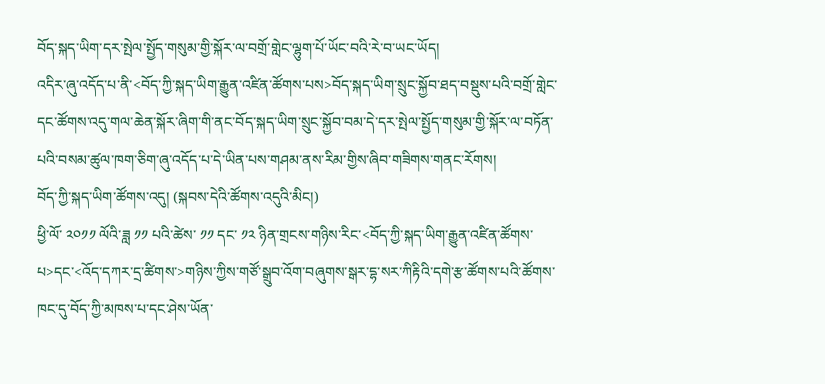བོད་སྐད་ཡིག་དར་སྤེལ་སྤྱོད་གསུམ་གྱི་སྐོར་ལ་བགྲོ་གླེང་ལྷུག་པོ་ཡོང་བའི་རེ་བ་ཡང་ཡོད།
འདིར་ཞུ་འདོད་པ་ནི་<བོད་ཀྱི་སྐད་ཡིག་རྒྱུན་འཛིན་ཚོགས་པས>བོད་སྐད་ཡིག་སྲུང་སྐྱོབ་ཐད་བསྡུས་པའི་བགྲོ་གླེང་དང་ཚོགས་འདུ་གལ་ཆེན་སྐོར་ཞིག་གི་ནང་བོད་སྐད་ཡིག་སྲུང་སྐྱོབ་བམ་དེ་དར་སྤེལ་སྤྱོད་གསུམ་གྱི་སྐོར་ལ་བཏོན་པའི་བསམ་ཚུལ་ཁག་ཅིག་ཞུ་འདོད་པ་དེ་ཡིན་པས་གཤམ་ནས་རིམ་གྱིས་ཞིབ་གཟིགས་གནང་རོགས།
བོད་ཀྱི་སྐད་ཡིག་ཚོགས་འདུ། (སྐབས་དེའི་ཚོགས་འདུའི་མིང།)
ཕྱི་ལོ་ ༢༠༡༡ ལོའི་ཟླ ༡༡ པའི་ཚེས་ ༡༡ དང་ ༡༢ ཉིན་གྲངས་གཉིས་རིང་<བོད་ཀྱི་སྐད་ཡིག་རྒྱུན་འཛིན་ཚོགས་པ>དང་<འོད་དཀར་དྲ་ཚིགས་>གཉིས་ཀྱིས་གཙོ་སྒྲུབ་འོག་བཞུགས་སྒར་དྷ་སར་ཀིརྟིའི་དགེ་རྩ་ཚོགས་པའི་ཚོགས་ཁང་དུ་བོད་ཀྱི་མཁས་པ་དང་ཤེས་ཡོན་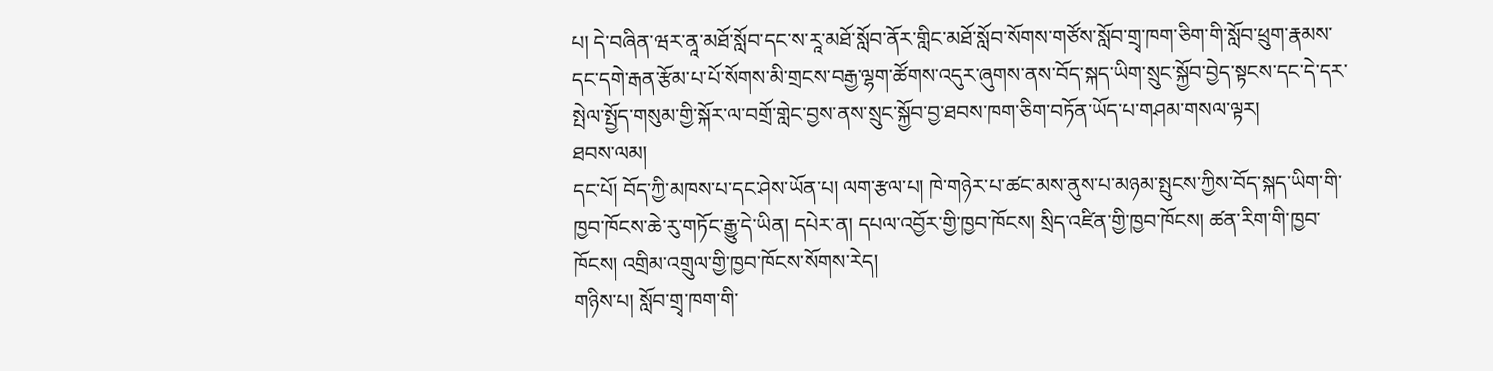པ། དེ་བཞིན་ཝར་ནཱ་མཐོ་སློབ་དང་ས་རཱ་མཐོ་སློབ་ནོར་གླིང་མཐོ་སློབ་སོགས་གཙོས་སློབ་གྲྭ་ཁག་ཅིག་གི་སློབ་ཕྲུག་རྣམས་དང་དགེ་རྒན་རྩོམ་པ་པོ་སོགས་མི་གྲངས་བརྒྱ་ལྷག་ཚོགས་འདུར་ཞུགས་ནས་བོད་སྐད་ཡིག་སྲུང་སྐྱོབ་བྱེད་སྟངས་དང་དེ་དར་སྤེལ་སྤྱོད་གསུམ་གྱི་སྐོར་ལ་བགྲོ་གླེང་བྱས་ནས་སྲུང་སྐྱོབ་བྱ་ཐབས་ཁག་ཅིག་བཏོན་ཡོད་པ་གཤམ་གསལ་ལྟར།
ཐབས་ལམ།
དང་པོ། བོད་ཀྱི་མཁས་པ་དང་ཤེས་ཡོན་པ། ལག་རྩལ་པ། ཁེ་གཉེར་པ་ཚང་མས་ནུས་པ་མཉམ་སྤུངས་ཀྱིས་བོད་སྐད་ཡིག་གི་ཁྱབ་ཁོངས་ཆེ་རུ་གཏོང་རྒྱུ་དེ་ཡིན། དཔེར་ན། དཔལ་འབྱོར་གྱི་ཁྱབ་ཁོངས། སྲིད་འཛིན་གྱི་ཁྱབ་ཁོངས། ཚན་རིག་གི་ཁྱབ་ཁོངས། འགྲིམ་འགྲུལ་གྱི་ཁྱབ་ཁོངས་སོགས་རེད།
གཉིས་པ། སློབ་གྲྭ་ཁག་གི་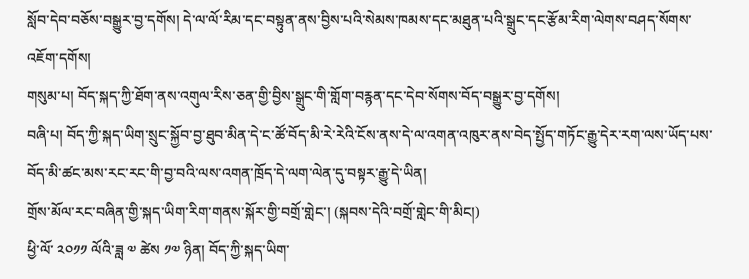སློབ་དེབ་བཅོས་བསྒྱུར་བྱ་དགོས། དེ་ལ་ལོ་རིམ་དང་བསྟུན་ནས་བྱིས་པའི་སེམས་ཁམས་དང་མཐུན་པའི་སྒྲུང་དང་རྩོམ་རིག་ལེགས་བཤད་སོགས་འཇོག་དགོས།
གསུམ་པ། བོད་སྐད་ཀྱི་ཐོག་ནས་འགུལ་རིས་ཅན་གྱི་བྱིས་སྒྲུང་གི་གློག་བརྙན་དང་དེབ་སོགས་བོད་བསྒྱུར་བྱ་དགོས།
བཞི་པ། བོད་ཀྱི་སྐད་ཡིག་སྲུང་སྐྱོབ་བྱ་ཐུབ་མིན་དེ་ང་ཚོ་བོད་མི་རེ་རེའི་ངོས་ནས་དེ་ལ་འགན་འཁུར་ནས་བེད་སྤྱོད་གཏོང་རྒྱུ་དེར་རག་ལས་ཡོད་པས་བོད་མི་ཚང་མས་རང་རང་གི་བྱ་བའི་ལས་འགན་ཁྲོད་དེ་ལག་ལེན་དུ་བསྟར་རྒྱུ་དེ་ཡིན།
གྲོས་མོལ་རང་བཞིན་གྱི་སྐད་ཡིག་རིག་གནས་སྐོར་གྱི་བགྲོ་གླེང་། (སྐབས་དེའི་བགྲོ་གླེང་གི་མིང།)
ཕྱི་ལོ་ ༢༠༡༡ ལོའི་ཟླ ༧ ཚེས ༡༧ ཉིན། བོད་ཀྱི་སྐད་ཡིག་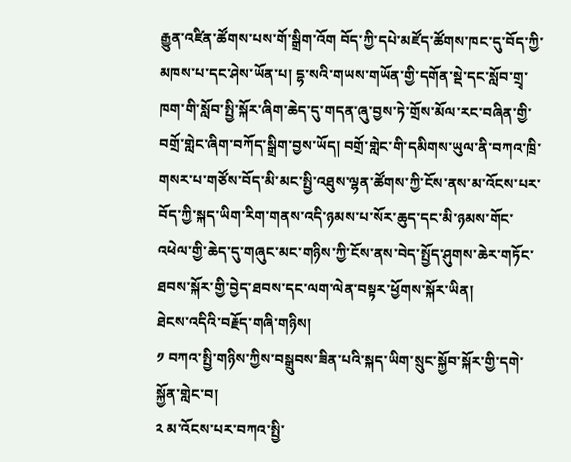རྒྱུན་འཛིན་ཚོགས་པས་གོ་སྒྲིག་འོག བོད་ཀྱི་དཔེ་མཛོད་ཚོགས་ཁང་དུ་བོད་ཀྱི་མཁས་པ་དང་ཤེས་ཡོན་པ། དྷ་སའི་གཡས་གཡོན་གྱི་དགོན་སྡེ་དང་སློབ་གྲྭ་ཁག་གི་སློབ་སྤྱི་སྐོར་ཞིག་ཆེད་དུ་གདན་ཞུ་བྱས་ཏེ་གྲོས་མོལ་རང་བཞིན་གྱི་བགྲོ་གླེང་ཞིག་བཀོད་སྒྲིག་བྱས་ཡོད། བགྲོ་གླེང་གི་དམིགས་ཡུལ་ནི་བཀའ་ཁྲི་གསར་པ་གཙོས་བོད་མི་མང་སྤྱི་འཐུས་ལྷན་ཚོགས་ཀྱི་ངོས་ནས་མ་འོངས་པར་བོད་ཀྱི་སྐད་ཡིག་རིག་གནས་འདི་ཉམས་པ་སོར་ཆུད་དང་མི་ཉམས་གོང་འཕེལ་གྱི་ཆེད་དུ་གཞུང་མང་གཉིས་ཀྱི་ངོས་ནས་བེད་སྤྱོད་ཤུགས་ཆེར་གཏོང་ཐབས་སྐོར་གྱི་བྱེད་ཐབས་དང་ལག་ལེན་བསྟར་ཕྱོགས་སྐོར་ཡིན།
ཐེངས་འདིའི་བརྗོད་གཞི་གཉིས།
༡ བཀའ་སྤྱི་གཉིས་ཀྱིས་བསྒྲུབས་ཟིན་པའི་སྐད་ཡིག་སྲུང་སྐྱོབ་སྐོར་གྱི་དགེ་སྐྱོན་གླེང་བ།
༢ མ་འོངས་པར་བཀའ་སྤྱི་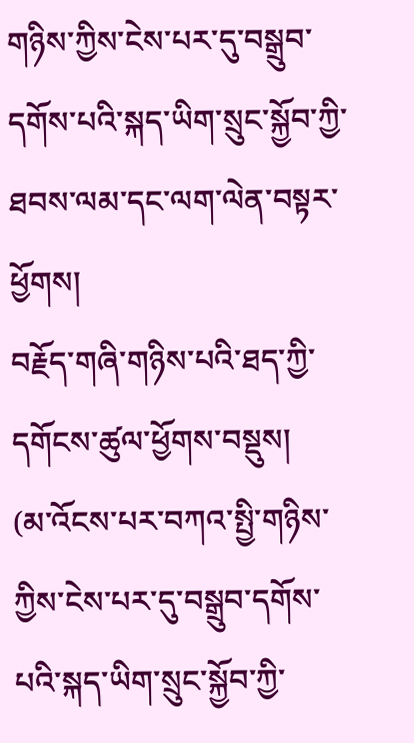གཉིས་ཀྱིས་ངེས་པར་དུ་བསྒྲུབ་དགོས་པའི་སྐད་ཡིག་སྲུང་སྐྱོབ་ཀྱི་ཐབས་ལམ་དང་ལག་ལེན་བསྟར་ཕྱོགས།
བརྗོད་གཞི་གཉིས་པའི་ཐད་ཀྱི་དགོངས་ཚུལ་ཕྱོགས་བསྡུས།
(མ་འོངས་པར་བཀའ་སྤྱི་གཉིས་ཀྱིས་ངེས་པར་དུ་བསྒྲུབ་དགོས་པའི་སྐད་ཡིག་སྲུང་སྐྱོབ་ཀྱི་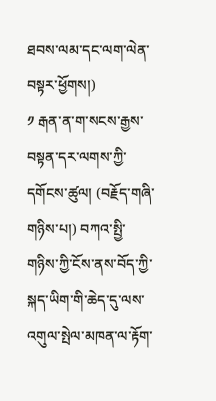ཐབས་ལམ་དང་ལག་ལེན་བསྟར་ཕྱོགས།)
༡ རྒན་ན་ག་སངས་རྒྱས་བསྟན་དར་ལགས་ཀྱི་དགོངས་ཚུལ། (བརྗོད་གཞི་གཉིས་པ།) བཀའ་སྤྱི་གཉིས་ཀྱི་ངོས་ནས་བོད་ཀྱི་སྐད་ཡིག་གི་ཆེད་དུ་ལས་འགུལ་སྤེལ་མཁན་ལ་རྟོག་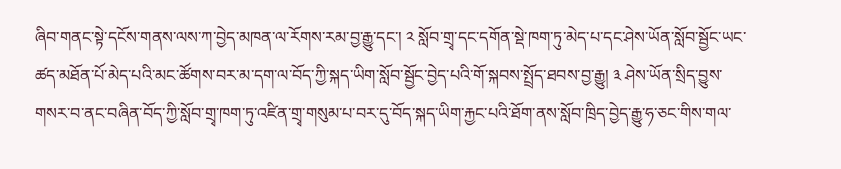ཞིབ་གནང་སྟེ་དངོས་གནས་ལས་ཀ་བྱེད་མཁན་ལ་རོགས་རམ་བྱ་རྒྱུ་དང་། ༢ སློབ་གྲྭ་དང་དགོན་སྡེ་ཁག་ཏུ་མེད་པ་དང་ཤེས་ཡོན་སློབ་སྦྱོང་ཡང་ཚད་མཐོན་པོ་མེད་པའི་མང་ཚོགས་བར་མ་དག་ལ་བོད་ཀྱི་སྐད་ཡིག་སློབ་སྦྱོང་བྱེད་པའི་གོ་སྐབས་སྤྲོད་ཐབས་བྱ་རྒྱུ། ༣ ཤེས་ཡོན་སྲིད་བྱུས་གསར་བ་ནང་བཞིན་བོད་ཀྱི་སློབ་གྲྭ་ཁག་ཏུ་འཛིན་གྲྭ་གསུམ་པ་བར་དུ་བོད་སྐད་ཡིག་རྐྱང་པའི་ཐོག་ནས་སློབ་ཁྲིད་བྱེད་རྒྱུ་ཧ་ཅང་གིས་གལ་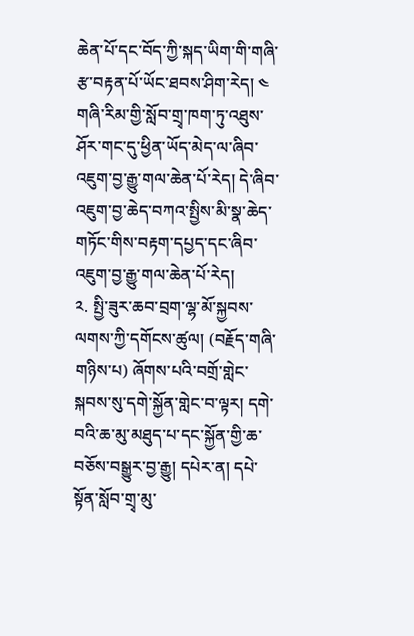ཆེན་པོ་དང་བོད་ཀྱི་སྐད་ཡིག་གི་གཞི་རྩ་བརྟན་པོ་ཡོང་ཐབས་ཤིག་རེད། ༤ གཞི་རིམ་གྱི་སློབ་གྲྭ་ཁག་ཏུ་འཐུས་ཤོར་གང་དུ་ཕྱིན་ཡོད་མེད་ལ་ཞིབ་འཇུག་བྱ་རྒྱུ་གལ་ཆེན་པོ་རེད། དེ་ཞིབ་འཇུག་བྱ་ཆེད་བཀའ་སྤྱིས་མི་སྣ་ཆེད་གཏོང་གིས་བརྟག་དཔྱད་དང་ཞིབ་འཇུག་བྱ་རྒྱུ་གལ་ཆེན་པོ་རེད།
༢. སྤྱི་ཟུར་ཆབ་བྲག་ལྷ་མོ་སྐྱབས་ལགས་ཀྱི་དགོངས་ཚུལ། (བརྗོད་གཞི་གཉིས་པ) ཞོགས་པའི་བགྲོ་གླེང་སྐབས་སུ་དགེ་སྐྱོན་གླེང་བ་ལྟར། དགེ་བའི་ཆ་མུ་མཐུད་པ་དང་སྐྱོན་གྱི་ཆ་བཅོས་བསྒྱུར་བྱ་རྒྱུ། དཔེར་ན། དཔེ་སྟོན་སློབ་གྲྭ་མུ་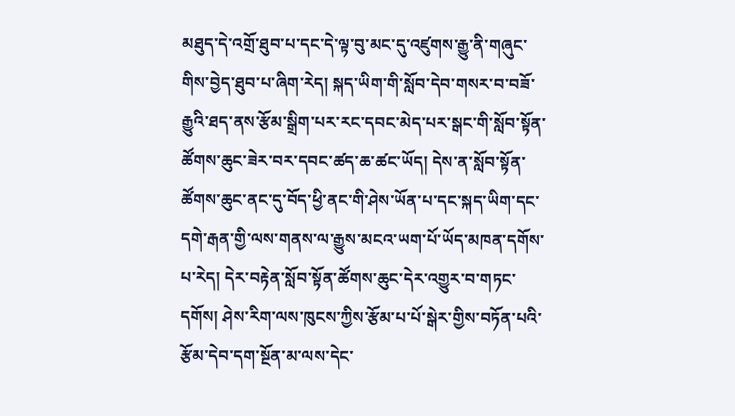མཐུད་དེ་འགྲོ་ཐུབ་པ་དང་དེ་ལྟ་བུ་མང་དུ་འཛུགས་རྒྱུ་ནི་གཞུང་གིས་བྱེད་ཐུབ་པ་ཞིག་རེད། སྐད་ཡིག་གི་སློབ་དེབ་གསར་བ་བཟོ་རྒྱུའི་ཐད་ནས་རྩོམ་སྒྲིག་པར་རང་དབང་མེད་པར་སྒང་གི་སློབ་སྟོན་ཚོགས་ཆུང་ཟེར་བར་དབང་ཚད་ཆ་ཚང་ཡོད། དེས་ན་སློབ་སྟོན་ཚོགས་ཆུང་ནང་དུ་བོད་ཕྱི་ནང་གི་ཤེས་ཡོན་པ་དང་སྐད་ཡིག་དང་དགེ་རྒན་གྱི་ལས་གནས་ལ་རྒྱུས་མངའ་ཡག་པོ་ཡོད་མཁན་དགོས་པ་རེད། དེར་བརྟེན་སློབ་སྟོན་ཚོགས་ཆུང་དེར་འགྱུར་བ་གཏང་དགོས། ཤེས་རིག་ལས་ཁུངས་ཀྱིས་རྩོམ་པ་པོ་སྒེར་གྱིས་བཏོན་པའི་རྩོམ་དེབ་དག་སྔོན་མ་ལས་དེང་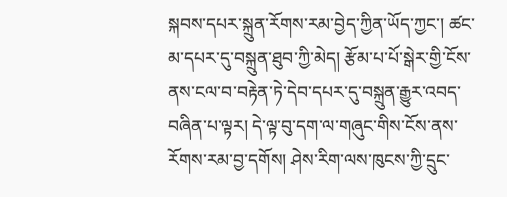སྐབས་དཔར་སྐྲུན་རོགས་རམ་བྱེད་ཀྱིན་ཡོད་ཀྱང་། ཚང་མ་དཔར་དུ་བསྐྲུན་ཐུབ་ཀྱི་མེད། རྩོམ་པ་པོ་སྒེར་གྱི་ངོས་ནས་ངལ་བ་བརྟེན་ཏེ་དེབ་དཔར་དུ་བསྐྲུན་རྒྱུར་འབད་བཞིན་པ་ལྟར། དེ་ལྟ་བུ་དག་ལ་གཞུང་གིས་ངོས་ནས་རོགས་རམ་བྱ་དགོས། ཤེས་རིག་ལས་ཁུངས་ཀྱི་དྲུང་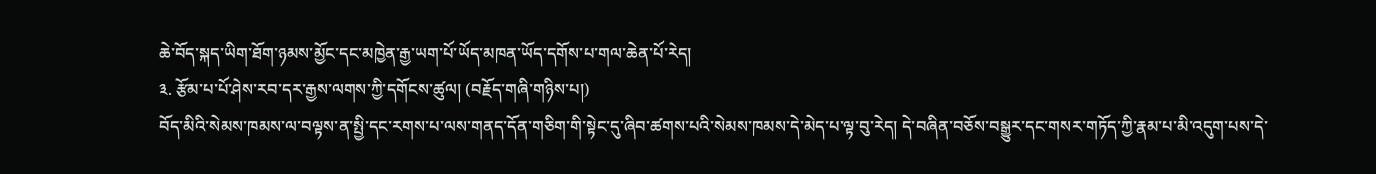ཆེ་བོད་སྐད་ཡིག་ཐོག་ཉམས་མྱོང་དང་མཁྱེན་རྒྱ་ཡག་པོ་ཡོད་མཁན་ཡོད་དགོས་པ་གལ་ཆེན་པོ་རེད།
༣. རྩོམ་པ་པོ་ཤེས་རབ་དར་རྒྱས་ལགས་ཀྱི་དགོངས་ཚུལ། (བརྗོད་གཞི་གཉིས་པ།)
བོད་མིའི་སེམས་ཁམས་ལ་བལྟས་ན་སྤྱི་དང་རགས་པ་ལས་གནད་དོན་གཅིག་གི་སྟེང་དུ་ཞིབ་ཚགས་པའི་སེམས་ཁམས་དེ་མེད་པ་ལྟ་བུ་རེད། དེ་བཞིན་བཅོས་བསྒྱུར་དང་གསར་གཏོད་ཀྱི་རྣམ་པ་མི་འདུག་པས་དེ་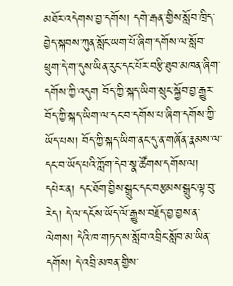མཐོར་འདེགས་བྱ་དགོས། དགེ་རྒན་གྱིས་སློབ་ཁྲིད་བྱེད་སྐབས་ཀུན་སློང་ཡག་པོ་ཞིག་དགོས་ལ་སློབ་ཕྲུག་དེ་ག་དུས་ཡིན་རུང་དང་པོར་བརྩི་ཐུབ་མཁན་ཞིག་དགོས་ཀྱི་འདུག བོད་ཀྱི་སྐད་ཡིག་སྲུང་སྐྱོབ་བྱ་རྒྱུར་བོད་ཀྱི་སྐད་ཡིག་ལ་དང་བ་དགོས་པ་ཞིག་དགོས་ཀྱི་ཡོད་པས། བོད་ཀྱི་སྐད་ཡིག་ནང་དུ་ན་གཞོན་རྣམས་ལ་དང་བ་ཡོད་པའི་ཀློག་དེབ་སྣ་ཚོགས་དགོས་ལ། དཔེར་ན། དང་ཐོག་བྱིས་སྒྲུང་དང་བརྩམས་སྒྲུང་ལྟ་བུ་རེད། དེ་ལ་དངོས་ཡོད་ལོ་རྒྱུས་བརྗོད་བྱ་བྱས་ན་ལེགས། དེའི་ཁ་གཏད་ས་སློབ་འབྲིང་སློབ་མ་ཡིན་དགོས། དེ་འབྲི་མཁན་གྱིས་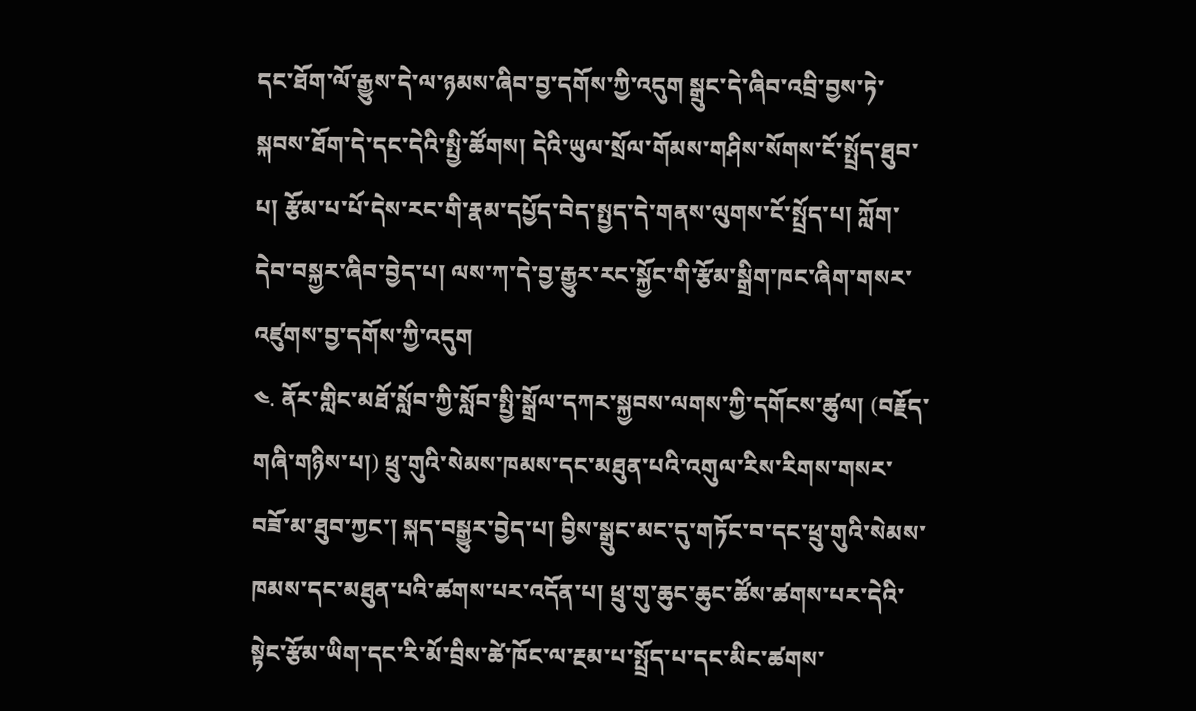དང་ཐོག་ལོ་རྒྱུས་དེ་ལ་ཉམས་ཞིབ་བྱ་དགོས་ཀྱི་འདུག སྒྲུང་དེ་ཞིབ་འབྲི་བྱས་ཏེ་སྐབས་ཐོག་དེ་དང་དེའི་སྤྱི་ཚོགས། དེའི་ཡུལ་སྲོལ་གོམས་གཤིས་སོགས་ངོ་སྤྲོད་ཐུབ་པ། རྩོམ་པ་པོ་དེས་རང་གི་རྣམ་དཔྱོད་བེད་སྤྱད་དེ་གནས་ལུགས་ངོ་སྤྲོད་པ། ཀློག་དེབ་བསྐྱར་ཞིབ་བྱེད་པ། ལས་ཀ་དེ་བྱ་རྒྱུར་རང་སྐྱོང་གི་རྩོམ་སྒྲིག་ཁང་ཞིག་གསར་འཛུགས་བྱ་དགོས་ཀྱི་འདུག
༤. ནོར་གླིང་མཐོ་སློབ་ཀྱི་སློབ་སྤྱི་སྒྲོལ་དཀར་སྐྱབས་ལགས་ཀྱི་དགོངས་ཚུལ། (བརྗོད་གཞི་གཉིས་པ།) ཕྲུ་གུའི་སེམས་ཁམས་དང་མཐུན་པའི་འགུལ་རིས་རིགས་གསར་བཟོ་མ་ཐུབ་ཀྱང་། སྐད་བསྒྱུར་བྱེད་པ། བྱིས་སྒྲུང་མང་དུ་གཏོང་བ་དང་ཕྲུ་གུའི་སེམས་ཁམས་དང་མཐུན་པའི་ཚགས་པར་འདོན་པ། ཕྲུ་གུ་ཆུང་ཆུང་ཚོས་ཚགས་པར་དེའི་སྟེང་རྩོམ་ཡིག་དང་རི་མོ་བྲིས་ཚེ་ཁོང་ལ་རྔམ་པ་སྤྲོད་པ་དང་མིང་ཚགས་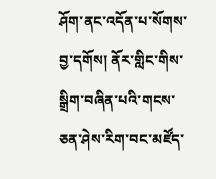ཤོག་ནང་འདོན་པ་སོགས་བྱ་དགོས། ནོར་གླིང་གིས་སྒྲིག་བཞིན་པའི་གངས་ཅན་ཤེས་རིག་བང་མཛོད་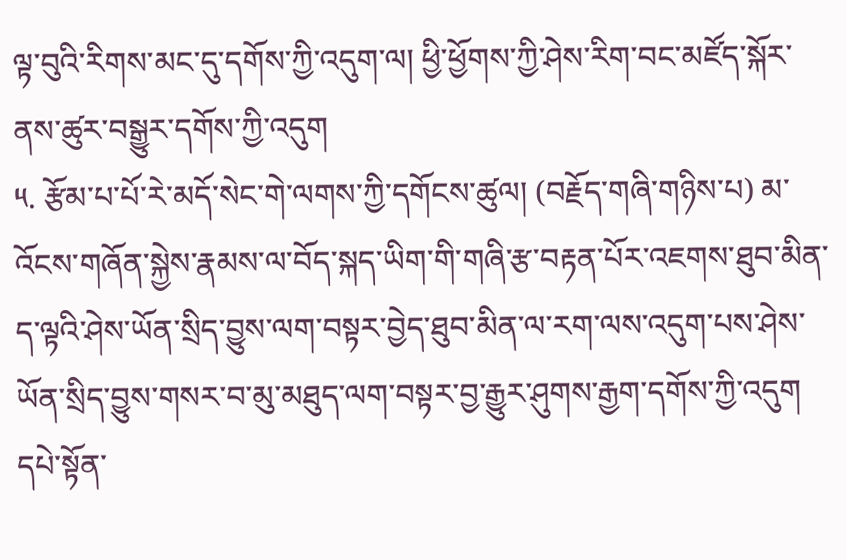ལྟ་བུའི་རིགས་མང་དུ་དགོས་ཀྱི་འདུག་ལ། ཕྱི་ཕྱོགས་ཀྱི་ཤེས་རིག་བང་མཛོད་སྐོར་ནས་ཚུར་བསྒྱུར་དགོས་ཀྱི་འདུག
༥. རྩོམ་པ་པོ་རེ་མདོ་སེང་གེ་ལགས་ཀྱི་དགོངས་ཚུལ། (བརྗོད་གཞི་གཉིས་པ) མ་འོངས་གཞོན་སྐྱེས་རྣམས་ལ་བོད་སྐད་ཡིག་གི་གཞི་རྩ་བརྟན་པོར་འཇགས་ཐུབ་མིན་ད་ལྟའི་ཤེས་ཡོན་སྲིད་བྱུས་ལག་བསྟར་བྱེད་ཐུབ་མིན་ལ་རག་ལས་འདུག་པས་ཤེས་ཡོན་སྲིད་བྱུས་གསར་བ་མུ་མཐུད་ལག་བསྟར་བྱ་རྒྱུར་ཤུགས་རྒྱག་དགོས་ཀྱི་འདུག དཔེ་སྟོན་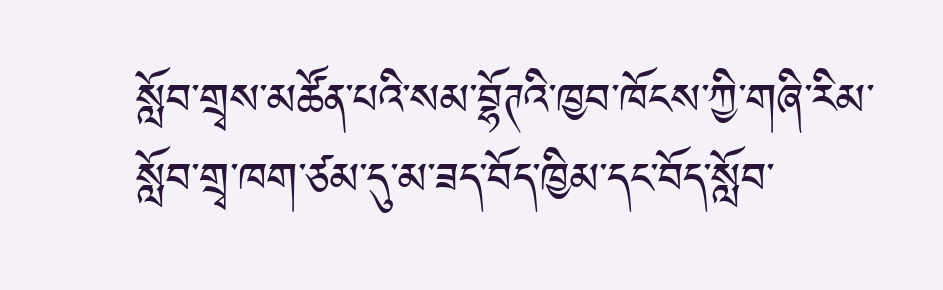སློབ་གྲྭས་མཚོན་པའི་སམ་བྷོཊའི་ཁྱབ་ཁོངས་ཀྱི་གཞི་རིམ་སློབ་གྲྭ་ཁག་ཙམ་དུ་མ་ཟད་བོད་ཁྱིམ་དང་བོད་སློབ་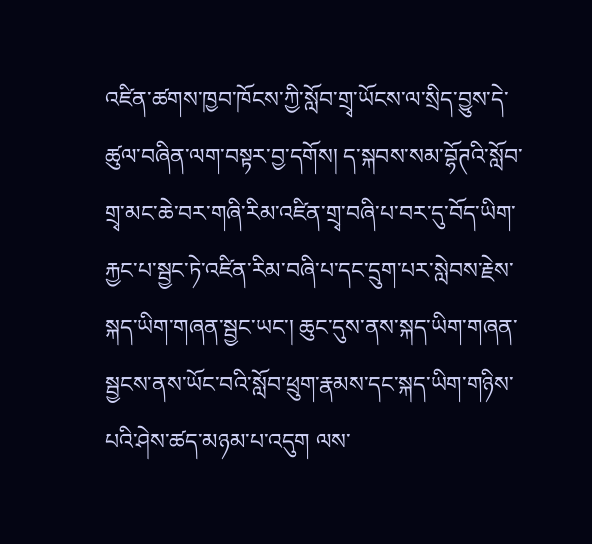འཛིན་ཚགས་ཁྱབ་ཁོངས་ཀྱི་སློབ་གྲྭ་ཡོངས་ལ་སྲིད་བྱུས་དེ་ཚུལ་བཞིན་ལག་བསྟར་བྱ་དགོས། ད་སྐབས་སམ་བྷོཊའི་སློབ་གྲྭ་མང་ཆེ་བར་གཞི་རིམ་འཛིན་གྲྭ་བཞི་པ་བར་དུ་བོད་ཡིག་རྐྱང་པ་སྦྱང་ཏེ་འཛིན་རིམ་བཞི་པ་དང་དྲུག་པར་སླེབས་རྗེས་སྐད་ཡིག་གཞན་སྦྱང་ཡང་། ཆུང་དུས་ནས་སྐད་ཡིག་གཞན་སྦྱངས་ནས་ཡོང་བའི་སློབ་ཕྲུག་རྣམས་དང་སྐད་ཡིག་གཉིས་པའི་ཤེས་ཚད་མཉམ་པ་འདུག ལས་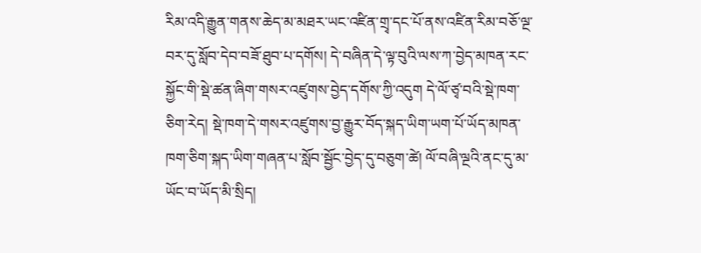རིམ་འདི་རྒྱུན་གནས་ཆེད་མ་མཐར་ཡང་འཛིན་གྲྭ་དང་པོ་ནས་འཛིན་རིམ་བཅོ་ལྔ་བར་དུ་སློབ་དེབ་བཟོ་ཐུབ་པ་དགོས། དེ་བཞིན་དེ་ལྟ་བུའི་ལས་ཀ་བྱེད་མཁན་རང་སྐྱོང་གི་སྡེ་ཚན་ཞིག་གསར་འཛུགས་བྱེད་དགོས་ཀྱི་འདུག དེ་ལོ་ཙྭ་བའི་སྡེ་ཁག་ཅིག་རེད། སྡེ་ཁག་དེ་གསར་འཛུགས་བྱ་རྒྱུར་བོད་སྐད་ཡིག་ཡག་པོ་ཡོད་མཁན་ཁག་ཅིག་སྐད་ཡིག་གཞན་པ་སློབ་སྦྱོང་བྱེད་དུ་བཅུག་ཚེ། ལོ་བཞི་ལྔའི་ནང་དུ་མ་ཡོང་བ་ཡོད་མི་སྲིད།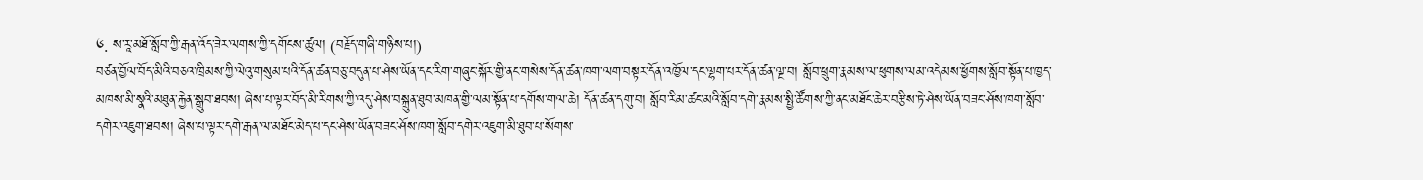༦. ས་རཱ་མཐོ་སློབ་ཀྱི་རྒན་འོད་ཟེར་ལགས་ཀྱི་དགོངས་ཚུལ། (བརྗོད་གཞི་གཉིས་པ།)
བཙན་བྱོལ་བོད་མིའི་བཅའ་ཁྲིམས་ཀྱི་ལེའུ་གསུམ་པའི་དོན་ཚན་བཅུ་བདུན་པ་ཤེས་ཡོན་དང་རིག་གཞུང་སྐོར་གྱི་ནང་གསེས་དོན་ཚན་ཁག་ལག་བསྟར་དོན་འཁྱོལ་དང་ལྷག་པར་དོན་ཚན་ལྔ་བ། སློབ་ཕྲུག་རྣམས་ལ་ཕུགས་ལམ་འདེམས་ཕྱོགས་སློབ་སྟོན་པ་ཁྱད་མཁས་མི་སྣའི་མཐུན་རྐྱེན་སྒྲུབ་ཐབས། ཞེས་པ་ལྟར་བོད་མི་རིགས་ཀྱི་འདུ་ཤེས་བསྐྲུན་ཐུབ་མཁན་གྱི་ལམ་སྟོན་པ་དགོས་གལ་ཆེ། དོན་ཚན་དགུ་བ། སློབ་རིམ་ཚང་མའི་སློབ་དགེ་རྣམས་སྤྱི་ཚོགས་ཀྱི་ནང་མཐོང་ཆེར་བརྩིས་ཏེ་ཤེས་ཡོན་བཟང་ཤོས་ཁག་སློབ་དགེར་འཇུག་ཐབས། ཞེས་པ་ལྟར་དགེ་རྒན་ལ་མཐོང་མེད་པ་དང་ཤེས་ཡོན་བཟང་ཤོས་ཁག་སློབ་དགེར་འཇུག་མི་ཐུབ་པ་སོགས་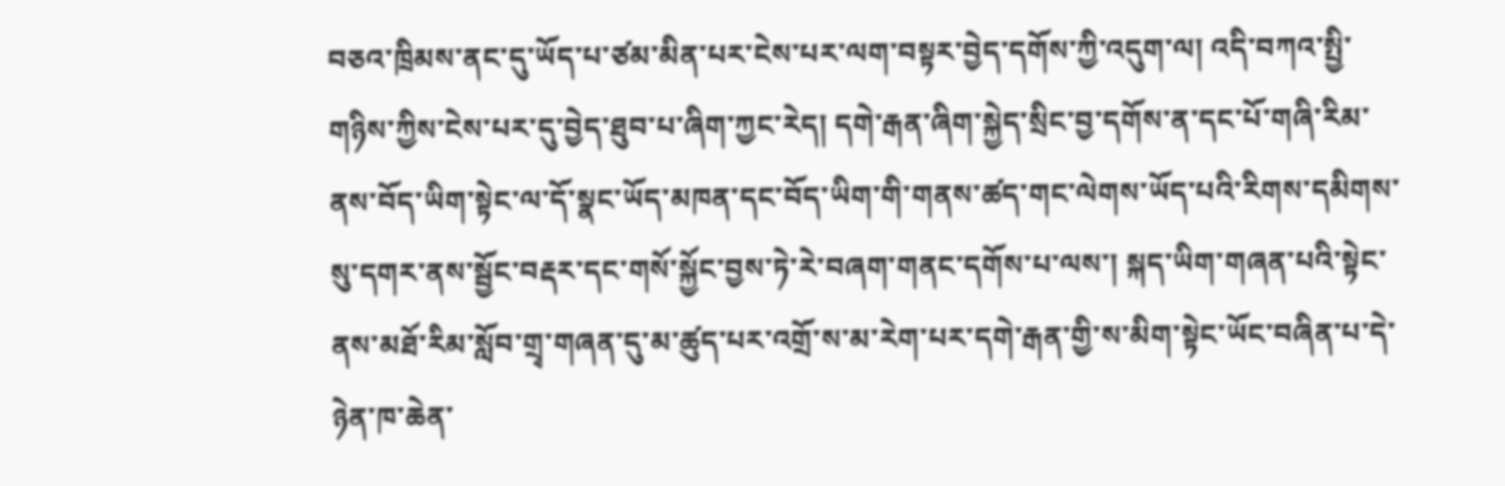བཅའ་ཁྲིམས་ནང་དུ་ཡོད་པ་ཙམ་མིན་པར་ངེས་པར་ལག་བསྟར་བྱེད་དགོས་ཀྱི་འདུག་ལ། འདི་བཀའ་སྤྱི་གཉིས་ཀྱིས་ངེས་པར་དུ་བྱེད་ཐུབ་པ་ཞིག་ཀྱང་རེད། དགེ་རྒན་ཞིག་སྐྱེད་སྲིང་བྱ་དགོས་ན་དང་པོ་གཞི་རིམ་ནས་བོད་ཡིག་སྟེང་ལ་དོ་སྣང་ཡོད་མཁན་དང་བོད་ཡིག་གི་གནས་ཚད་གང་ལེགས་ཡོད་པའི་རིགས་དམིགས་སུ་དགར་ནས་སྦྱོང་བརྡར་དང་གསོ་སྐྱོང་བྱས་ཏེ་རེ་བཞག་གནང་དགོས་པ་ལས་། སྐད་ཡིག་གཞན་པའི་སྟེང་ནས་མཐོ་རིམ་སློབ་གྲྭ་གཞན་དུ་མ་ཚུད་པར་འགྲོ་ས་མ་རེག་པར་དགེ་རྒན་གྱི་ས་མིག་སྟེང་ཡོང་བཞིན་པ་དེ་ཉེན་ཁ་ཆེན་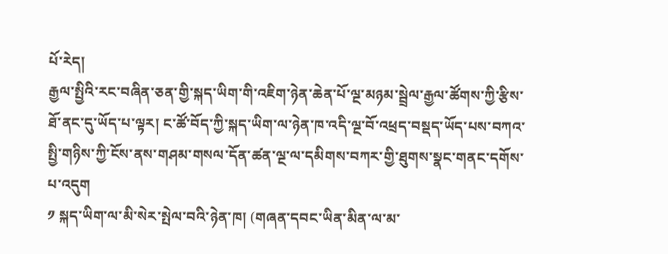པོ་རེད།
རྒྱལ་སྤྱིའི་རང་བཞིན་ཅན་གྱི་སྐད་ཡིག་གི་འཇིག་ཉེན་ཆེན་པོ་ལྔ་མཉམ་སྦྲེལ་རྒྱལ་ཚོགས་ཀྱི་རྩིས་ཐོ་ནང་དུ་ཡོད་པ་ལྟར། ང་ཚོ་བོད་ཀྱི་སྐད་ཡིག་ལ་ཉེན་ཁ་འདི་ལྔ་བོ་འཕྲད་བསྡད་ཡོད་པས་བཀའ་སྤྱི་གཉིས་ཀྱི་ངོས་ནས་གཤམ་གསལ་དོན་ཚན་ལྔ་ལ་དམིགས་བཀར་གྱི་ཐུགས་སྣང་གནང་དགོས་པ་འདུག
༡ སྐད་ཡིག་ལ་མི་སེར་སྤེལ་བའི་ཉེན་ཁ། (གཞན་དབང་ཡིན་མིན་ལ་མ་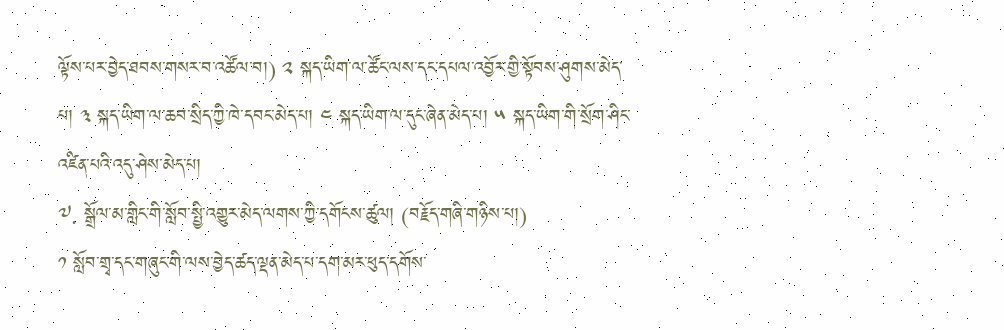ལྟོས་པར་བྱེད་ཐབས་གསར་བ་འཚོལ་བ།) ༢ སྐད་ཡིག་ལ་ཚོང་ལས་དང་དཔལ་འབྱོར་གྱི་སྟོབས་ཤུགས་མེད་པ། ༣ སྐད་ཡིག་ལ་ཆབ་སྲིད་ཀྱི་ཁེ་དབང་མེད་པ། ༤ སྐད་ཡིག་ལ་དུང་ཞེན་མེད་པ། ༥ སྐད་ཡིག་གི་སྲོག་ཤིང་འཛིན་པའི་འདུ་ཤེས་མེད་པ།
༧. སྒྲོལ་མ་གླིང་གི་སློབ་སྤྱི་འགྱུར་མེད་ལགས་ཀྱི་དགོངས་ཚུལ། (བརྗོད་གཞི་གཉིས་པ།)
༡ སློབ་གྲྭ་དང་གཞུང་གི་ལས་བྱེད་ཚད་ལྡན་མེད་པ་དག་མར་ཕུད་དགོས་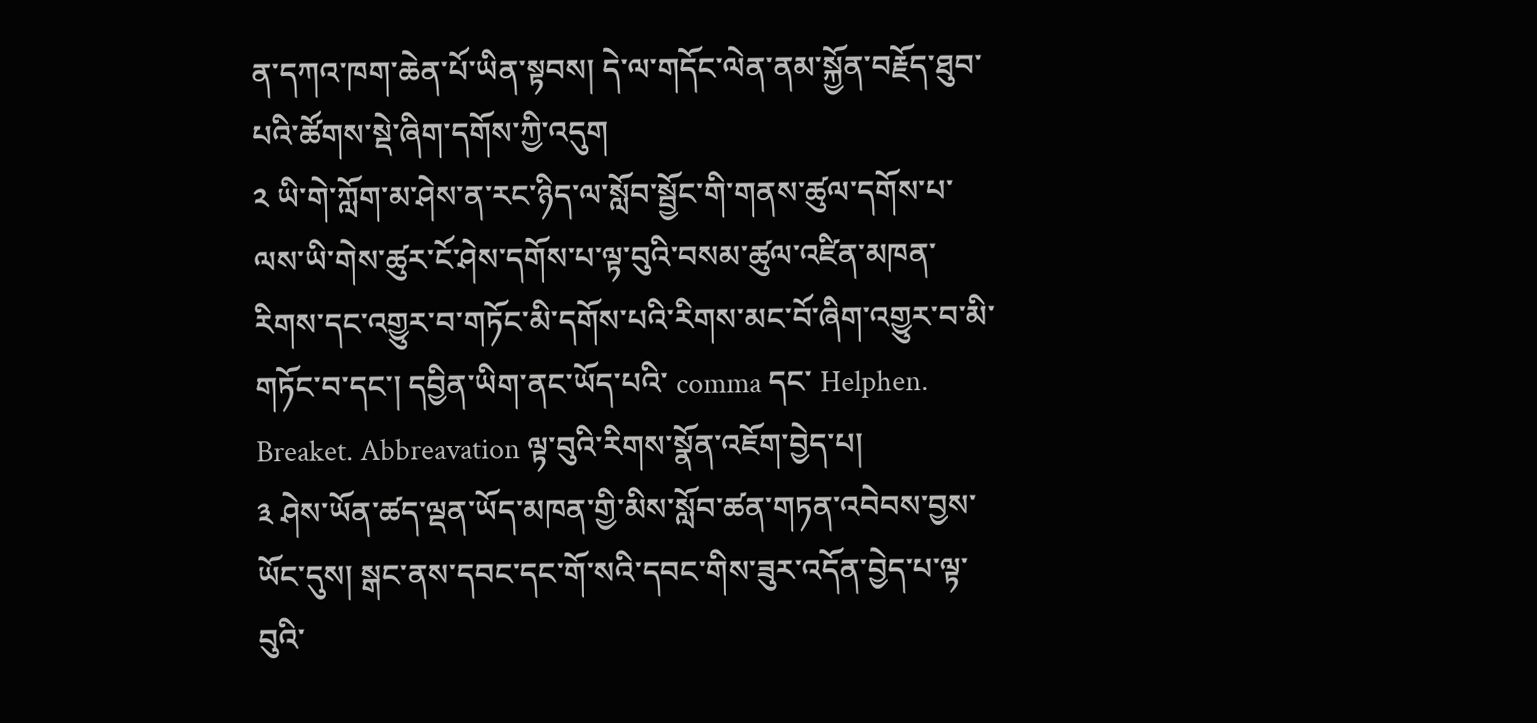ན་དཀའ་ཁག་ཆེན་པོ་ཡིན་སྟབས། དེ་ལ་གདོང་ལེན་ནམ་སྐྱོན་བརྗོད་ཐུབ་པའི་ཚོགས་སྡེ་ཞིག་དགོས་ཀྱི་འདུག
༢ ཡི་གེ་ཀློག་མ་ཤེས་ན་རང་ཉིད་ལ་སློབ་སྦྱོང་གི་གནས་ཚུལ་དགོས་པ་ལས་ཡི་གེས་ཚུར་ངོ་ཤེས་དགོས་པ་ལྟ་བུའི་བསམ་ཚུལ་འཛིན་མཁན་རིགས་དང་འགྱུར་བ་གཏོང་མི་དགོས་པའི་རིགས་མང་བོ་ཞིག་འགྱུར་བ་མི་གཏོང་བ་དང་། དབྱིན་ཡིག་ནང་ཡོད་པའི་ comma དང་ Helphen. Breaket. Abbreavation ལྟ་བུའི་རིགས་སྣོན་འཇོག་བྱེད་པ།
༣ ཤེས་ཡོན་ཚད་ལྡན་ཡོད་མཁན་གྱི་མིས་སློབ་ཚན་གཏན་འབེབས་བྱས་ཡོང་དུས། སྒང་ནས་དབང་དང་གོ་སའི་དབང་གིས་ཟུར་འདོན་བྱེད་པ་ལྟ་བུའི་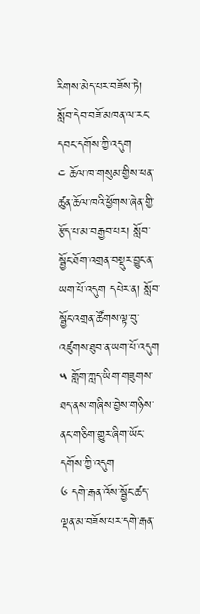རིགས་མེད་པར་བཟོས་ཏེ། སློབ་དེབ་བཟོ་མཁན་ལ་རང་དབང་དགོས་ཀྱི་འདུག
༤ ཆོལ་ཁ་གསུམ་གྱིས་ཕན་ཚུན་ཆོལ་ཁའི་ཕྱོགས་ཞེན་གྱི་རྩོད་པ་མ་བརྒྱབ་པར། སློབ་སྦྱོང་ཐོག་འགྲན་བསྡུར་བྱུང་ན་ཡག་པོ་འདུག དཔེར་ན། སློབ་སྦྱོང་འགྲན་ཚོགས་ལྟ་བུ་འཛུགས་ཐུབ་ན་ཡག་པོ་འདུག
༥ གློག་ཀླད་ཡིག་གཟུགས་ཐད་ནས་གཞིས་བྱེས་གཉིས་ནང་གཅིག་གྱུར་ཞིག་ཡོང་དགོས་ཀྱི་འདུག
༦ དགེ་རྒན་འོས་སྦྱོང་ཚད་ལྡན་མ་བཟོས་པར་དགེ་རྒན་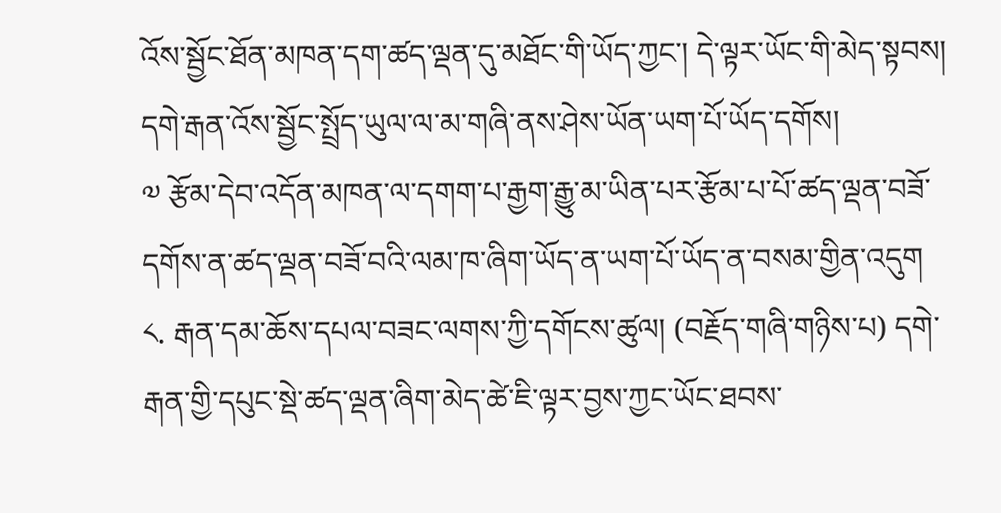འོས་སྦྱོང་ཐོན་མཁན་དག་ཚད་ལྡན་དུ་མཐོང་གི་ཡོད་ཀྱང་། དེ་ལྟར་ཡོང་གི་མེད་སྟབས། དགེ་རྒན་འོས་སྦྱོང་སྤྲོད་ཡུལ་ལ་མ་གཞི་ནས་ཤེས་ཡོན་ཡག་པོ་ཡོད་དགོས།
༧ རྩོམ་དེབ་འདོན་མཁན་ལ་དགག་པ་རྒྱག་རྒྱུ་མ་ཡིན་པར་རྩོམ་པ་པོ་ཚད་ལྡན་བཟོ་དགོས་ན་ཚད་ལྡན་བཟོ་བའི་ལམ་ཁ་ཞིག་ཡོད་ན་ཡག་པོ་ཡོད་ན་བསམ་གྱིན་འདུག
༨. རྒན་དམ་ཆོས་དཔལ་བཟང་ལགས་ཀྱི་དགོངས་ཚུལ། (བརྗོད་གཞི་གཉིས་པ) དགེ་རྒན་གྱི་དཔུང་སྡེ་ཚད་ལྡན་ཞིག་མེད་ཚེ་ཇི་ལྟར་བྱས་ཀྱང་ཡོང་ཐབས་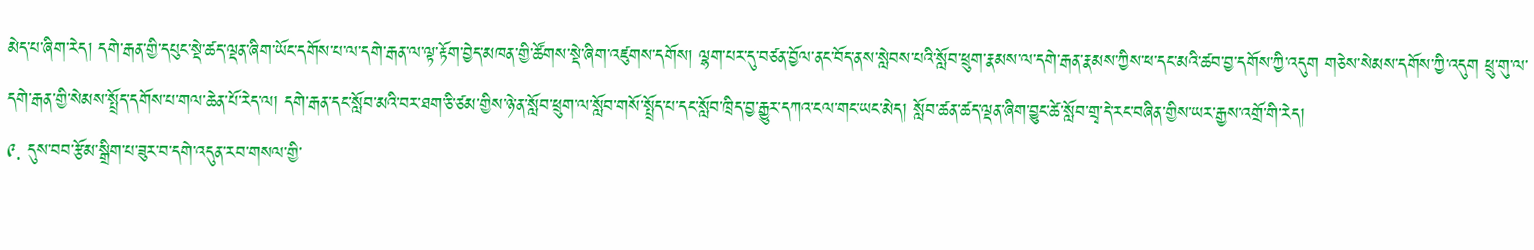མེད་པ་ཞིག་རེད། དགེ་རྒན་གྱི་དཔུང་སྡེ་ཚད་ལྡན་ཞིག་ཡོང་དགོས་པ་ལ་དགེ་རྒན་ལ་ལྟ་རྟོག་བྱེད་མཁན་གྱི་ཚོགས་སྡེ་ཞིག་འཛུགས་དགོས། ལྷག་པར་དུ་བཙན་བྱོལ་ནང་བོད་ནས་སླེབས་པའི་སློབ་ཕྲུག་རྣམས་ལ་དགེ་རྒན་རྣམས་ཀྱིས་ཕ་དང་མའི་ཚབ་བྱ་དགོས་ཀྱི་འདུག གཅེས་སེམས་དགོས་ཀྱི་འདུག ཕྲུ་གུ་ལ་དགེ་རྒན་གྱི་སེམས་སྤྲོད་དགོས་པ་གལ་ཆེན་པོ་རེད་ལ། དགེ་རྒན་དང་སློབ་མའི་བར་ཐག་ཅི་ཙམ་གྱིས་ཉེ་ན་སློབ་ཕྲུག་ལ་སློབ་གསོ་སྤྲོད་པ་དང་སློབ་ཁྲིད་བྱ་རྒྱུར་དཀའ་ངལ་གང་ཡང་མེད། སློབ་ཚན་ཚད་ལྡན་ཞིག་བྱུང་ཚེ་སློབ་གྲྭ་དེ་རང་བཞིན་གྱིས་ཡར་རྒྱས་འགྲོ་གི་རེད།
༩. དུས་བབ་རྩོམ་སྒྲིག་པ་ཟུར་བ་དགེ་འདུན་རབ་གསལ་གྱི་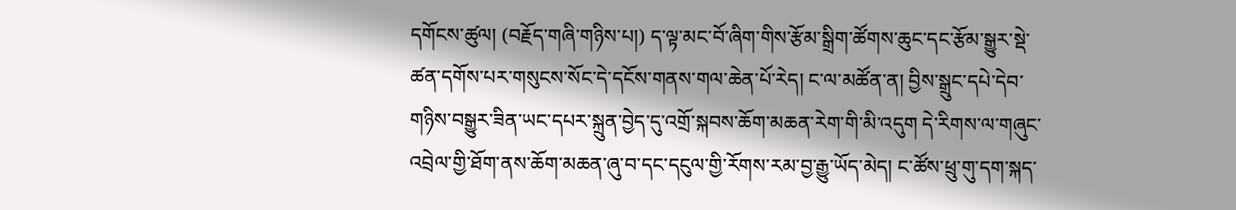དགོངས་ཚུལ། (བརྗོད་གཞི་གཉིས་པ།) ད་ལྟ་མང་བོ་ཞིག་གིས་རྩོམ་སྒྲིག་ཚོགས་ཆུང་དང་རྩོམ་སྒྱུར་སྡེ་ཚན་དགོས་པར་གསུངས་སོང་དེ་དངོས་གནས་གལ་ཆེན་པོ་རེད། ང་ལ་མཚོན་ན། བྱིས་སྒྲུང་དཔེ་དེབ་གཉིས་བསྒྱུར་ཟིན་ཡང་དཔར་སྐྲུན་བྱེད་དུ་འགྲོ་སྐབས་ཆོག་མཆན་རེག་གི་མི་འདུག དེ་རིགས་ལ་གཞུང་འབྲེལ་གྱི་ཐོག་ནས་ཆོག་མཆན་ཞུ་བ་དང་དངུལ་གྱི་རོགས་རམ་བྱ་རྒྱུ་ཡོད་མེད། ང་ཚོས་ཕྲུ་གུ་དག་སྐད་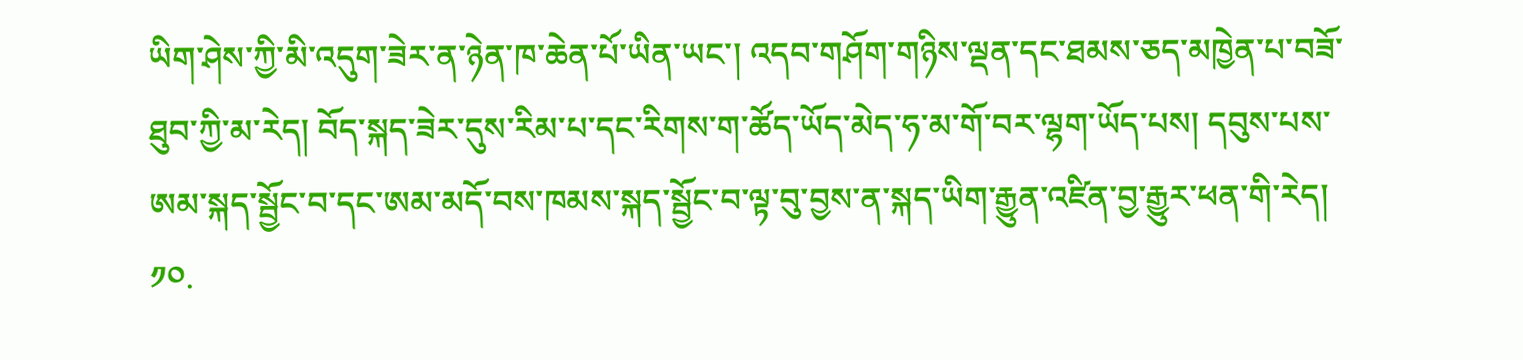ཡིག་ཤེས་ཀྱི་མི་འདུག་ཟེར་ན་ཉེན་ཁ་ཆེན་པོ་ཡིན་ཡང་། འདབ་གཤོག་གཉིས་ལྡན་དང་ཐམས་ཅད་མཁྱེན་པ་བཟོ་ཐུབ་ཀྱི་མ་རེད། བོད་སྐད་ཟེར་དུས་རིམ་པ་དང་རིགས་ག་ཚོད་ཡོད་མེད་ཧ་མ་གོ་བར་ལྷག་ཡོད་པས། དབུས་པས་ཨམ་སྐད་སྦྱོང་བ་དང་ཨམ་མདོ་བས་ཁམས་སྐད་སྦྱོང་བ་ལྟ་བུ་བྱས་ན་སྐད་ཡིག་རྒྱུན་འཛིན་བྱ་རྒྱུར་ཕན་གི་རེད།
༡༠.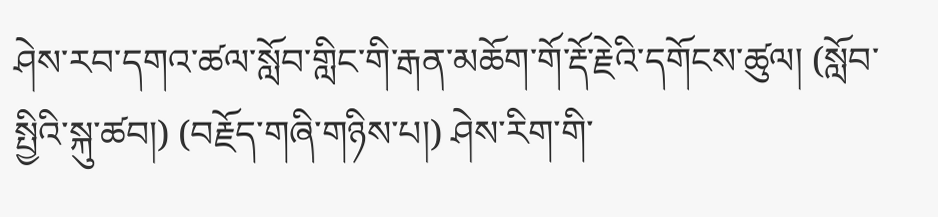ཤེས་རབ་དགའ་ཚལ་སློབ་གླིང་གི་རྒན་མཆོག་གོ་རྡོ་རྗེའི་དགོངས་ཚུལ། (སློབ་སྤྱིའི་སྐུ་ཚབ།) (བརྗོད་གཞི་གཉིས་པ།) ཤེས་རིག་གི་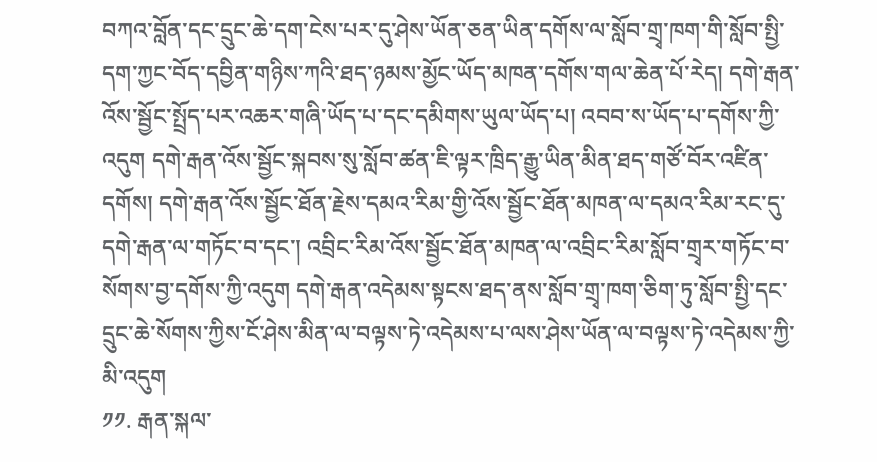བཀའ་བློན་དང་དྲུང་ཆེ་དག་ངེས་པར་དུ་ཤེས་ཡོན་ཅན་ཡིན་དགོས་ལ་སློབ་གྲྭ་ཁག་གི་སློབ་སྤྱི་དག་ཀྱང་བོད་དབྱིན་གཉིས་ཀའི་ཐད་ཉམས་མྱོང་ཡོད་མཁན་དགོས་གལ་ཆེན་པོ་རེད། དགེ་རྒན་འོས་སྦྱོང་སྤྲོད་པར་འཆར་གཞི་ཡོད་པ་དང་དམིགས་ཡུལ་ཡོད་པ། འབབ་ས་ཡོད་པ་དགོས་ཀྱི་འདུག དགེ་རྒན་འོས་སྦྱོང་སྐབས་སུ་སློབ་ཚན་ཇི་ལྟར་ཁྲིད་རྒྱུ་ཡིན་མིན་ཐད་གཙོ་བོར་འཛིན་དགོས། དགེ་རྒན་འོས་སྦྱོང་ཐོན་རྗེས་དམའ་རིམ་གྱི་འོས་སྦྱོང་ཐོན་མཁན་ལ་དམའ་རིམ་རང་དུ་དགེ་རྒན་ལ་གཏོང་བ་དང་། འབྲིང་རིམ་འོས་སྦྱོང་ཐོན་མཁན་ལ་འབྲིང་རིམ་སློབ་གྲྭར་གཏོང་བ་སོགས་བྱ་དགོས་ཀྱི་འདུག དགེ་རྒན་འདེམས་སྟངས་ཐད་ནས་སློབ་གྲྭ་ཁག་ཅིག་ཏུ་སློབ་སྤྱི་དང་དྲུང་ཆེ་སོགས་ཀྱིས་ངོ་ཤེས་མིན་ལ་བལྟས་ཏེ་འདེམས་པ་ལས་ཤེས་ཡོན་ལ་བལྟས་ཏེ་འདེམས་ཀྱི་མི་འདུག
༡༡. རྒན་སྐལ་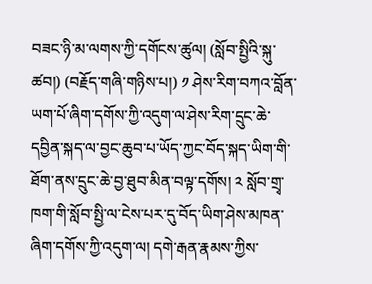བཟང་ཉི་མ་ལགས་ཀྱི་དགོངས་ཚུལ། (སློབ་སྤྱིའི་སྐུ་ཚབ།) (བརྗོད་གཞི་གཉིས་པ།) ༡ ཤེས་རིག་བཀའ་བློན་ཡག་པོ་ཞིག་དགོས་ཀྱི་འདུག་ལ་ཤེས་རིག་དྲུང་ཆེ་དབྱིན་སྐད་ལ་བྱང་ཆུབ་པ་ཡོད་ཀྱང་བོད་སྐད་ཡིག་གི་ཐོག་ནས་དྲུང་ཆེ་བྱ་ཐུབ་མིན་བལྟ་དགོས། ༢ སློབ་གྲྭ་ཁག་གི་སློབ་སྤྱི་ལ་ངེས་པར་དུ་བོད་ཡིག་ཤེས་མཁན་ཞིག་དགོས་ཀྱི་འདུག་ལ། དགེ་རྒན་རྣམས་ཀྱིས་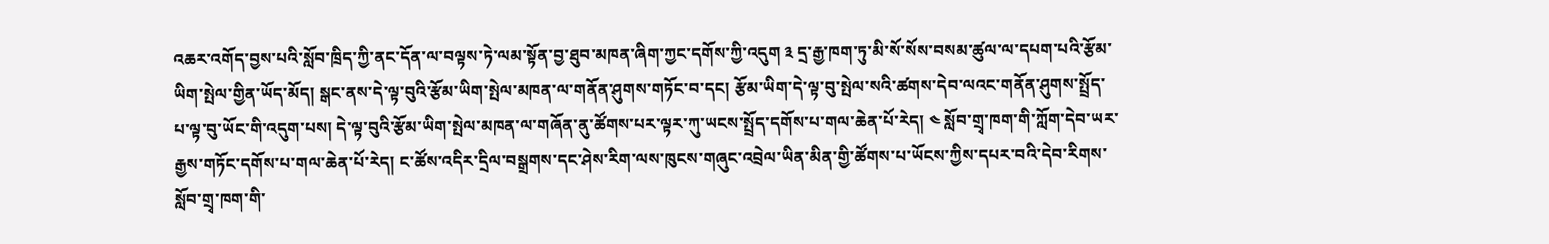འཆར་འགོད་བྱས་པའི་སློབ་ཁྲིད་ཀྱི་ནང་དོན་ལ་བལྟས་ཏེ་ལམ་སྟོན་བྱ་ཐུབ་མཁན་ཞིག་ཀྱང་དགོས་ཀྱི་འདུག ༣ དྲ་རྒྱ་ཁག་ཏུ་མི་སོ་སོས་བསམ་ཚུལ་ལ་དཔག་པའི་རྩོམ་ཡིག་སྤེལ་གྱིན་ཡོད་མོད། སྒང་ནས་དེ་ལྟ་བུའི་རྩོམ་ཡིག་སྤེལ་མཁན་ལ་གནོན་ཤུགས་གཏོང་བ་དང། རྩོམ་ཡིག་དེ་ལྟ་བུ་སྤེལ་སའི་ཚགས་དེབ་ལའང་གནོན་ཤུགས་སྤྲོད་པ་ལྟ་བུ་ཡོང་གི་འདུག་པས། དེ་ལྟ་བུའི་རྩོམ་ཡིག་སྤེལ་མཁན་ལ་གཞོན་ནུ་ཚོགས་པར་ལྟར་ཀུ་ཡངས་སྤྲོད་དགོས་པ་གལ་ཆེན་པོ་རེད། ༤ སློབ་གྲྭ་ཁག་གི་ཀློག་དེབ་ཡར་རྒྱས་གཏོང་དགོས་པ་གལ་ཆེན་པོ་རེད། ང་ཚོས་འདིར་དྲིལ་བསྒྲགས་དང་ཤེས་རིག་ལས་ཁུངས་གཞུང་འབྲེལ་ཡིན་མིན་གྱི་ཚོགས་པ་ཡོངས་ཀྱིས་དཔར་བའི་དེབ་རིགས་སློབ་གྲྭ་ཁག་གི་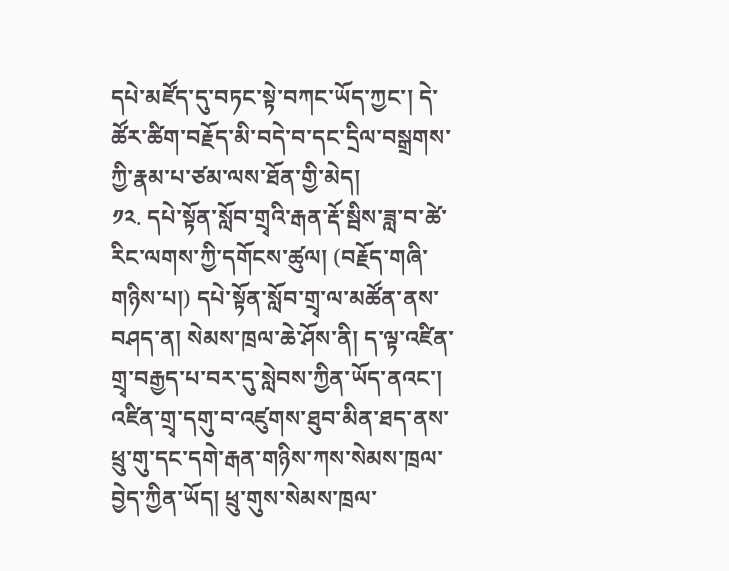དཔེ་མཛོད་དུ་བཏང་སྟེ་བཀང་ཡོད་ཀྱང་། དེ་ཚོར་ཚིག་བརྗོད་མི་བདེ་བ་དང་དྲིལ་བསྒྲགས་ཀྱི་རྣམ་པ་ཙམ་ལས་ཐོན་གྱི་མེད།
༡༢. དཔེ་སྟོན་སློབ་གྲྭའི་རྒན་རྡོ་སྦིས་ཟླ་བ་ཚེ་རིང་ལགས་ཀྱི་དགོངས་ཚུལ། (བརྗོད་གཞི་གཉིས་པ།) དཔེ་སྟོན་སློབ་གྲྭ་ལ་མཚོན་ནས་བཤད་ན། སེམས་ཁྲལ་ཆེ་ཤོས་ནི། ད་ལྟ་འཛིན་གྲྭ་བརྒྱད་པ་བར་དུ་སླེབས་ཀྱིན་ཡོད་ནའང་། འཛིན་གྲྭ་དགུ་བ་འཛུགས་ཐུབ་མིན་ཐད་ནས་ཕྲུ་གུ་དང་དགེ་རྒན་གཉིས་ཀས་སེམས་ཁྲལ་བྱེད་ཀྱིན་ཡོད། ཕྲུ་གུས་སེམས་ཁྲལ་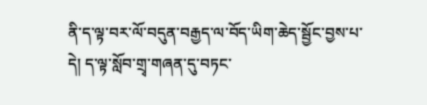ནི་ད་ལྟ་བར་ལོ་བདུན་བརྒྱད་ལ་བོད་ཡིག་ཆེད་སྦྱོང་བྱས་པ་དེ། ད་ལྟ་སློབ་གྲྭ་གཞན་དུ་བཏང་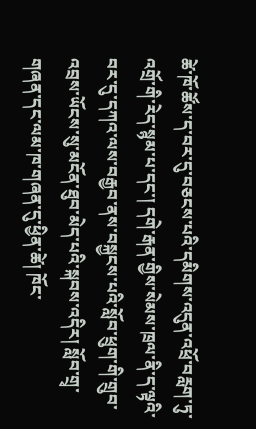ཚེ་ཁོ་ཚོས་ད་བར་དུ་བཅངས་པའི་དམིགས་འདུན་འཕྲོ་བརླག་ཏུ་འགྲོ་གི་རེད་སྙམ་པ་དང་། དགེ་རྒན་གྱིས་སེམས་ཁྲལ་ནི་ད་ལྟའི་བར་དུ་དཀའ་ལས་བརྒྱབ་ནས་བསྐྱངས་པའི་སློབ་ཕྲུག་གི་གྲུབ་འབྲས་ཡོངས་སུ་མངོན་ཐུབ་མེད་པའི་སྐབས་འདིར། སློབ་གྲྭ་གཞན་དང་ལམ་ཁ་གཞན་དུ་ཕྱིན་ཚེ། ཁོང་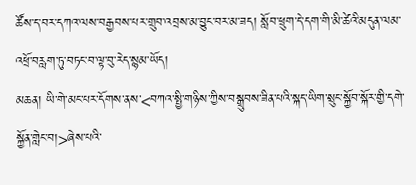ཚོས་ད་བར་དཀའ་ལས་བརྒྱབས་པར་གྲུབ་འབྲས་མ་བྱུང་བར་མ་ཟད། སློབ་ཕྲུག་དེ་དག་གི་མི་ཚེའི་མདུན་ལམ་འཕྲོ་བརླག་ཏུ་བཏང་བ་ལྟ་བུ་རེད་སྙམ་ཡོད།
མཆན། ཡི་གེ་མང་པར་དོགས་ནས་<བཀའ་སྤྱི་གཉིས་ཀྱིས་བསྒྲུབས་ཟིན་པའི་སྐད་ཡིག་སྲུང་སྐྱོབ་སྐོར་གྱི་དགེ་སྐྱོན་གླེང་བ།>ཞེས་པའི་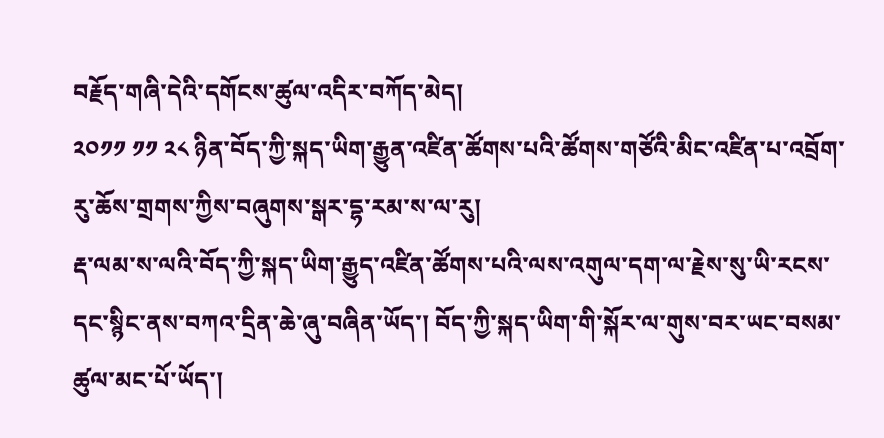བརྗོད་གཞི་དེའི་དགོངས་ཚུལ་འདིར་བཀོད་མེད།
༢༠༡༡ ༡༡ ༢༨ ཉིན་བོད་ཀྱི་སྐད་ཡིག་རྒྱུན་འཛིན་ཚོགས་པའི་ཚོགས་གཙོའི་མིང་འཛིན་པ་འབྲོག་རུ་ཆོས་གྲགས་ཀྱིས་བཞུགས་སྒར་དྷ་རམ་ས་ལ་རུ།
རྡ་ལམ་ས་ལའི་བོད་ཀྱི་སྐད་ཡིག་རྒྱུད་འཛིན་ཚོགས་པའི་ལས་འགུལ་དག་ལ་རྗེས་སུ་ཡི་རངས་དང་སྙིང་ནས་བཀའ་དྲིན་ཆེ་ཞུ་བཞིན་ཡོད་། བོད་ཀྱི་སྐད་ཡིག་གི་སྐོར་ལ་གུས་བར་ཡང་བསམ་ཚུལ་མང་པོ་ཡོད་།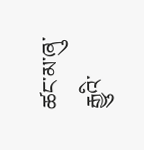ཚང་མ་ཞུ་རྒྱུའི་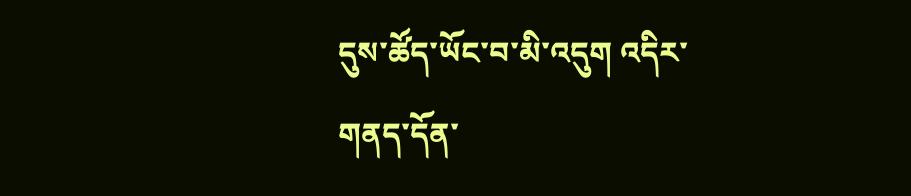དུས་ཚོད་ཡོང་བ་མི་འདུག འདིར་གནད་དོན་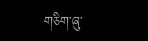གཅིག་ཞུ་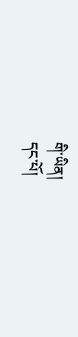གི་ཡིན།
དང་པོ།